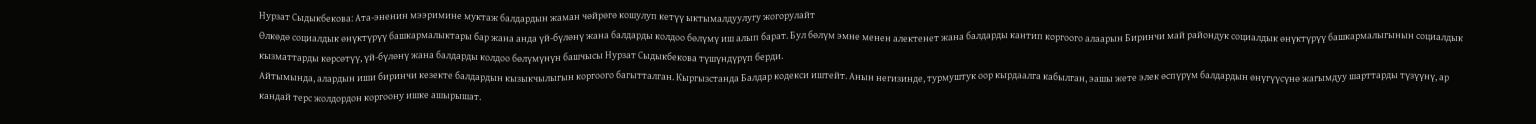Нурзат Сыдыкбекова: Ата-эненин мээримине муктаж балдардын жаман чөйрөгө кошулуп кетүү ыктымалдуулугу жогорулайт
Өлкөдө социалдык өнүктүрүү башкармалыктары бар жана анда үй-бүлөнү жана балдарды колдоо бөлүмү иш алып барат. Бул бөлүм эмне менен алектенет жана балдарды кантип коргоого алаарын Биринчи май райондук социалдык өнүктүрүү башкармалыгынын социалдык кызматтарды көрсөтүү, үй-бүлөнү жана балдарды колдоо бөлүмүнүн башчысы Нурзат Сыдыкбекова түшүндүрүп берди.
Айтымында, алардын иши биринчи кезекте балдардын кызыкчылыгын коргоого багытталган. Кыргызстанда Балдар кодекси иштейт. Анын негизинде, турмуштук оор кырдаалга кабылган, эашы жете элек өспүрүм балдардын өнүгүүсүнө жагымдуу шарттарды түзүүнү, ар кандай терс жолдордон коргоону ишке ашырышат.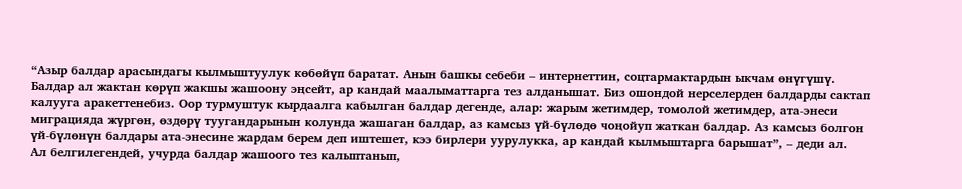“Азыр балдар арасындагы кылмыштуулук көбөйүп баратат. Анын башкы себеби – интернеттин, соцтармактардын ыкчам өнүгүшү. Балдар ал жактан көрүп жакшы жашоону эңсейт, ар кандай маалыматтарга тез алданышат. Биз ошондой нерселерден балдарды сактап калууга аракеттенебиз. Оор турмуштук кырдаалга кабылган балдар дегенде, алар: жарым жетимдер, томолой жетимдер, ата-энеси миграцияда жүргөн, өздөрү туугандарынын колунда жашаган балдар, аз камсыз үй-бүлөдө чоңойуп жаткан балдар. Аз камсыз болгон үй-бүлөнүн балдары ата-энесине жардам берем деп иштешет, кээ бирлери уурулукка, ар кандай кылмыштарга барышат”, – деди ал.
Ал белгилегендей, учурда балдар жашоого тез калыптанып,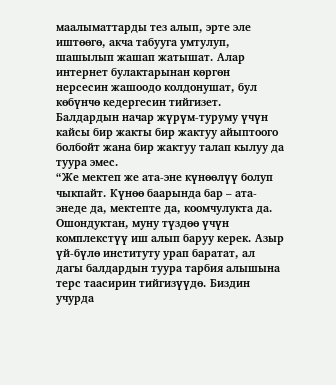маалыматтарды тез алып, эрте эле иштөөгө, акча табууга умтулуп, шашылып жашап жатышат. Алар интернет булактарынан көргөн нерсесин жашоодо колдонушат, бул көбүнчө кедергесин тийгизет. Балдардын начар жүрүм-туруму үчүн кайсы бир жакты бир жактуу айыптоого болбойт жана бир жактуу талап кылуу да туура эмес.
“Же мектеп же ата-эне күнөөлүү болуп чыкпайт. Күнөө баарында бар – ата-энеде да, мектепте да, коомчулукта да. Ошондуктан, муну түздөө үчүн комплекстүү иш алып баруу керек. Азыр үй-бүлө институту урап баратат, ал дагы балдардын туура тарбия алышына терс таасирин тийгизүүдө. Биздин учурда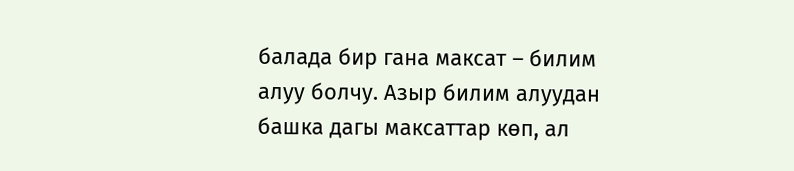балада бир гана максат – билим алуу болчу. Азыр билим алуудан башка дагы максаттар көп, ал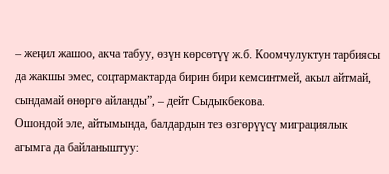– жеңил жашоо, акча табуу, өзүн көрсөтүү ж.б. Коомчулуктун тарбиясы да жакшы эмес, соцтармактарда бирин бири кемсинтмей, акыл айтмай, сындамай өнөргө айланды”, – дейт Сыдыкбекова.
Ошондой эле, айтымында, балдардын тез өзгөрүүсү миграциялык агымга да байланыштуу: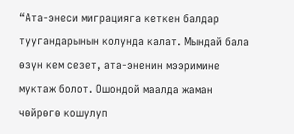“Ата-энеси миграцияга кеткен балдар туугандарынын колунда калат. Мындай бала өзүн кем сезет, ата-эненин мээримине муктаж болот. Ошондой маалда жаман чөйрөгө кошулуп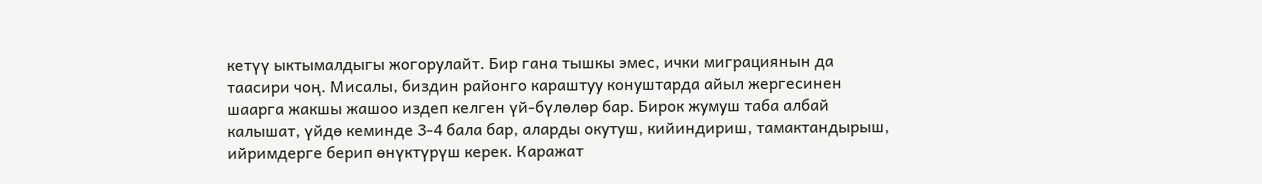кетүү ыктымалдыгы жогорулайт. Бир гана тышкы эмес, ички миграциянын да таасири чоң. Мисалы, биздин районго караштуу конуштарда айыл жергесинен шаарга жакшы жашоо издеп келген үй-бүлөлөр бар. Бирок жумуш таба албай калышат, үйдө кеминде 3-4 бала бар, аларды окутуш, кийиндириш, тамактандырыш, ийримдерге берип өнүктүрүш керек. Каражат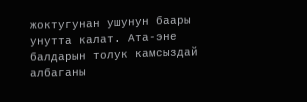жоктугунан ушунун баары унутта калат. Ата-эне балдарын толук камсыздай албаганы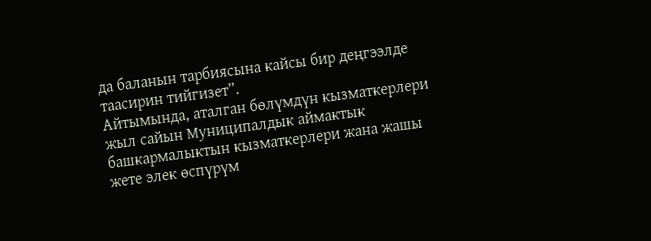да баланын тарбиясына кайсы бир деңгээлде таасирин тийгизет”.
Айтымында, аталган бөлүмдүн кызматкерлери жыл сайын Муниципалдык аймактык башкармалыктын кызматкерлери жана жашы жете элек өспүрүм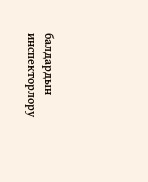балдардын инспекторлору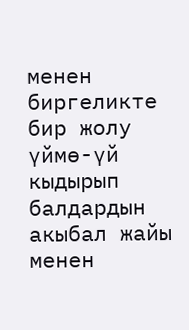менен биргеликте бир жолу үймө-үй кыдырып балдардын акыбал жайы менен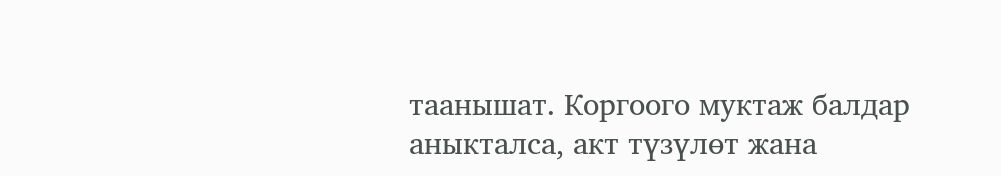таанышат. Коргоого муктаж балдар аныкталса, акт түзүлөт жана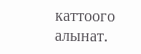каттоого алынат.